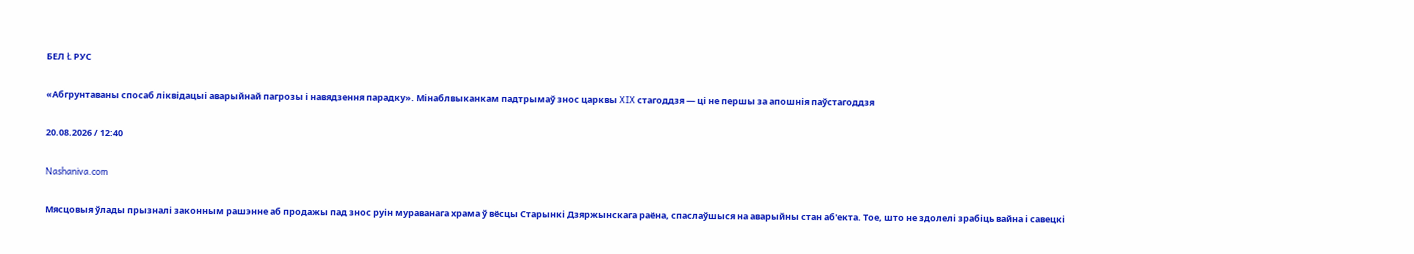БЕЛ Ł РУС

«Абгрунтаваны спосаб ліквідацыі аварыйнай пагрозы і навядзення парадку». Мінаблвыканкам падтрымаў знос царквы XIX стагоддзя — ці не першы за апошнія паўстагоддзя

20.08.2026 / 12:40

Nashaniva.com

Мясцовыя ўлады прызналі законным рашэнне аб продажы пад знос руін мураванага храма ў вёсцы Старынкі Дзяржынскага раёна, спаслаўшыся на аварыйны стан аб'екта. Тое, што не здолелі зрабіць вайна і савецкі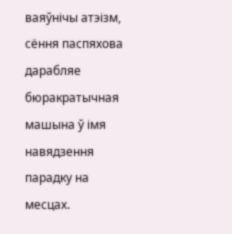ваяўнічы атэізм, сёння паспяхова дарабляе бюракратычная машына ў імя навядзення парадку на месцах.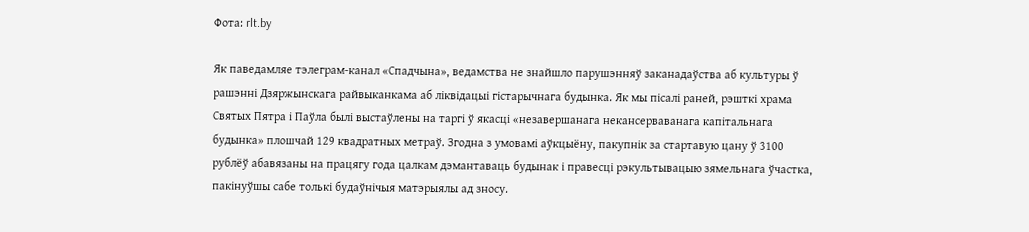Фота: rlt.by

Як паведамляе тэлеграм-канал «Спадчына», ведамства не знайшло парушэнняў заканадаўства аб культуры ў рашэнні Дзяржынскага райвыканкама аб ліквідацыі гістарычнага будынка. Як мы пісалі раней, рэшткі храма Святых Пятра і Паўла былі выстаўлены на таргі ў якасці «незавершанага некансерваванага капітальнага будынка» плошчай 129 квадратных метраў. Згодна з умовамі аўкцыёну, пакупнік за стартавую цану ў 3100 рублёў абавязаны на працягу года цалкам дэмантаваць будынак і правесці рэкультывацыю зямельнага ўчастка, пакінуўшы сабе толькі будаўнічыя матэрыялы ад зносу.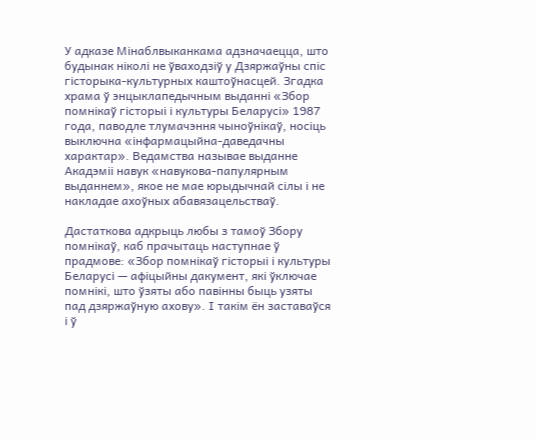У адказе Мінаблвыканкама адзначаецца, што будынак ніколі не ўваходзіў у Дзяржаўны спіс гісторыка-культурных каштоўнасцей. Згадка храма ў энцыклапедычным выданні «Збор помнікаў гісторыі і культуры Беларусі» 1987 года, паводле тлумачэння чыноўнікаў, носіць выключна «інфармацыйна-даведачны характар». Ведамства называе выданне Акадэміі навук «навукова-папулярным выданнем», якое не мае юрыдычнай сілы і не накладае ахоўных абавязацельстваў.

Дастаткова адкрыць любы з тамоў Збору помнікаў, каб прачытаць наступнае ў прадмове: «Збор помнікаў гісторыі і культуры Беларусі — афіцыйны дакумент, які ўключае помнікі, што ўзяты або павінны быць узяты пад дзяржаўную ахову». І такім ён заставаўся і ў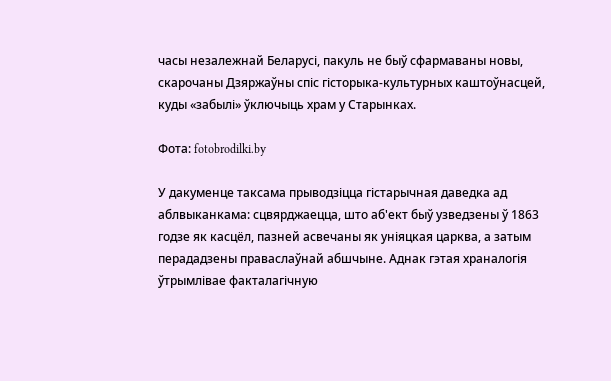часы незалежнай Беларусі, пакуль не быў сфармаваны новы, скарочаны Дзяржаўны спіс гісторыка-культурных каштоўнасцей, куды «забылі» ўключыць храм у Старынках.

Фота: fotobrodilki.by

У дакуменце таксама прыводзіцца гістарычная даведка ад аблвыканкама: сцвярджаецца, што аб'ект быў узведзены ў 1863 годзе як касцёл, пазней асвечаны як уніяцкая царква, а затым перададзены праваслаўнай абшчыне. Аднак гэтая храналогія ўтрымлівае факталагічную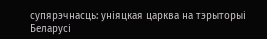супярэчнасць: уніяцкая царква на тэрыторыі Беларусі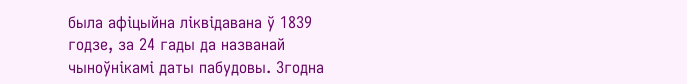была афіцыйна ліквідавана ў 1839 годзе, за 24 гады да названай чыноўнікамі даты пабудовы. Згодна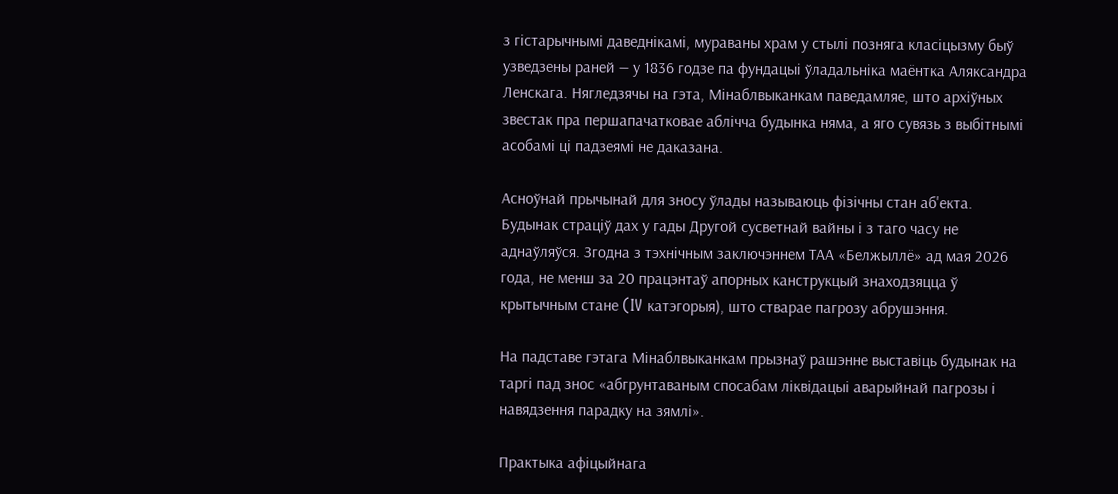з гістарычнымі даведнікамі, мураваны храм у стылі позняга класіцызму быў узведзены раней — у 1836 годзе па фундацыі ўладальніка маёнтка Аляксандра Ленскага. Нягледзячы на гэта, Мінаблвыканкам паведамляе, што архіўных звестак пра першапачатковае аблічча будынка няма, а яго сувязь з выбітнымі асобамі ці падзеямі не даказана.

Асноўнай прычынай для зносу ўлады называюць фізічны стан аб'екта. Будынак страціў дах у гады Другой сусветнай вайны і з таго часу не аднаўляўся. Згодна з тэхнічным заключэннем ТАА «Белжыллё» ад мая 2026 года, не менш за 20 працэнтаў апорных канструкцый знаходзяцца ў крытычным стане (IV катэгорыя), што стварае пагрозу абрушэння.

На падставе гэтага Мінаблвыканкам прызнаў рашэнне выставіць будынак на таргі пад знос «абгрунтаваным спосабам ліквідацыі аварыйнай пагрозы і навядзення парадку на зямлі».

Практыка афіцыйнага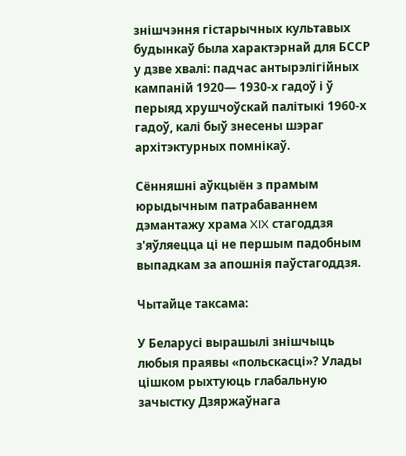знішчэння гістарычных культавых будынкаў была характэрнай для БССР у дзве хвалі: падчас антырэлігійных кампаній 1920— 1930‑х гадоў і ў перыяд хрушчоўскай палітыкі 1960‑х гадоў, калі быў знесены шэраг архітэктурных помнікаў.

Сённяшні аўкцыён з прамым юрыдычным патрабаваннем дэмантажу храма XIX стагоддзя з'яўляецца ці не першым падобным выпадкам за апошнія паўстагоддзя.

Чытайце таксама:

У Беларусі вырашылі знішчыць любыя праявы «польскасці»? Улады цішком рыхтуюць глабальную зачыстку Дзяржаўнага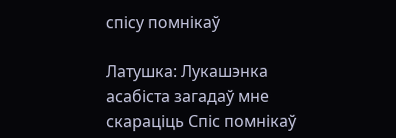спісу помнікаў

Латушка: Лукашэнка асабіста загадаў мне скараціць Спіс помнікаў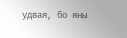удвая, бо яны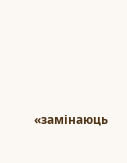«замінаюць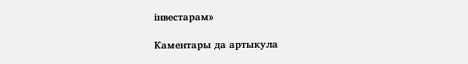інвестарам»

Каментары да артыкула